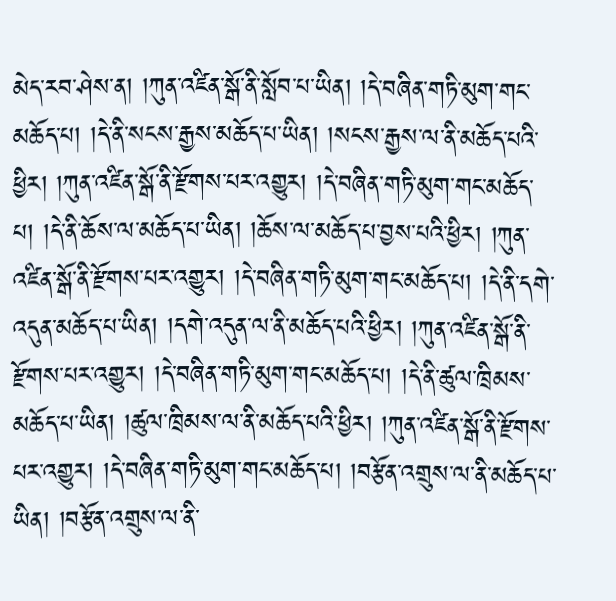མེད་རབ་ཤེས་ན། །ཀུན་འཛིན་སྒོ་ནི་སློབ་པ་ཡིན། །དེ་བཞིན་གཏི་མུག་གང་མཆོད་པ། །དེ་ནི་སངས་རྒྱས་མཆོད་པ་ཡིན། །སངས་རྒྱས་ལ་ནི་མཆོད་པའི་ཕྱིར། །ཀུན་འཛིན་སྒོ་ནི་རྫོགས་པར་འགྱུར། །དེ་བཞིན་གཏི་མུག་གང་མཆོད་པ། །དེ་ནི་ཆོས་ལ་མཆོད་པ་ཡིན། །ཆོས་ལ་མཆོད་པ་བྱས་པའི་ཕྱིར། །ཀུན་འཛིན་སྒོ་ནི་རྫོགས་པར་འགྱུར། །དེ་བཞིན་གཏི་མུག་གང་མཆོད་པ། །དེ་ནི་དགེ་འདུན་མཆོད་པ་ཡིན། །དགེ་འདུན་ལ་ནི་མཆོད་པའི་ཕྱིར། །ཀུན་འཛིན་སྒོ་ནི་རྫོགས་པར་འགྱུར། །དེ་བཞིན་གཏི་མུག་གང་མཆོད་པ། །དེ་ནི་ཚུལ་ཁྲིམས་མཆོད་པ་ཡིན། །ཚུལ་ཁྲིམས་ལ་ནི་མཆོད་པའི་ཕྱིར། །ཀུན་འཛིན་སྒོ་ནི་རྫོགས་པར་འགྱུར། །དེ་བཞིན་གཏི་མུག་གང་མཆོད་པ། །བརྩོན་འགྲུས་ལ་ནི་མཆོད་པ་ཡིན། །བརྩོན་འགྲུས་ལ་ནི་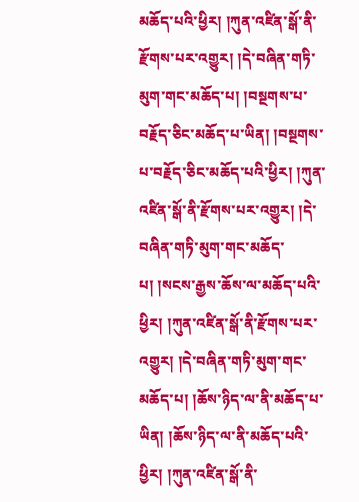མཆོད་པའི་ཕྱིར། །ཀུན་འཛིན་སྒོ་ནི་རྫོགས་པར་འགྱུར། །དེ་བཞིན་གཏི་མུག་གང་མཆོད་པ། །བསྔགས་པ་བརྗོད་ཅིང་མཆོད་པ་ཡིན། །བསྔགས་པ་བརྗོད་ཅིང་མཆོད་པའི་ཕྱིར། །ཀུན་འཛིན་སྒོ་ནི་རྫོགས་པར་འགྱུར། །དེ་བཞིན་གཏི་མུག་གང་མཆོད་པ། །སངས་རྒྱས་ཆོས་ལ་མཆོད་པའི་ཕྱིར། །ཀུན་འཛིན་སྒོ་ནི་རྫོགས་པར་འགྱུར། །དེ་བཞིན་གཏི་མུག་གང་མཆོད་པ། །ཆོས་ཉིད་ལ་ནི་མཆོད་པ་ཡིན། །ཆོས་ཉིད་ལ་ནི་མཆོད་པའི་ཕྱིར། །ཀུན་འཛིན་སྒོ་ནི་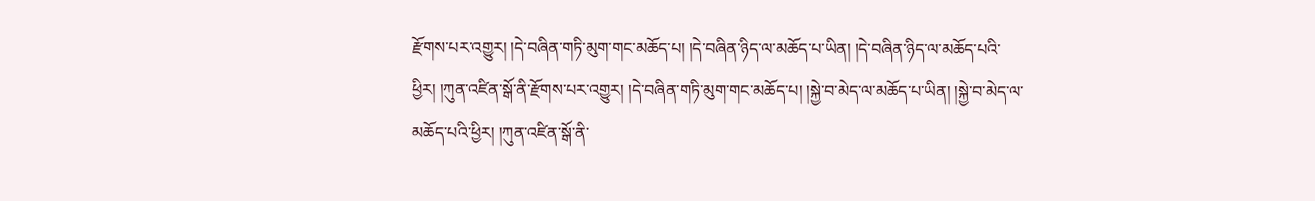རྫོགས་པར་འགྱུར། །དེ་བཞིན་གཏི་མུག་གང་མཆོད་པ། །དེ་བཞིན་ཉིད་ལ་མཆོད་པ་ཡིན། །དེ་བཞིན་ཉིད་ལ་མཆོད་པའི་ཕྱིར། །ཀུན་འཛིན་སྒོ་ནི་རྫོགས་པར་འགྱུར། །དེ་བཞིན་གཏི་མུག་གང་མཆོད་པ། །སྐྱེ་བ་མེད་ལ་མཆོད་པ་ཡིན། །སྐྱེ་བ་མེད་ལ་མཆོད་པའི་ཕྱིར། །ཀུན་འཛིན་སྒོ་ནི་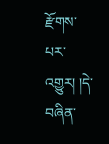རྫོགས་པར་འགྱུར། །དེ་བཞིན་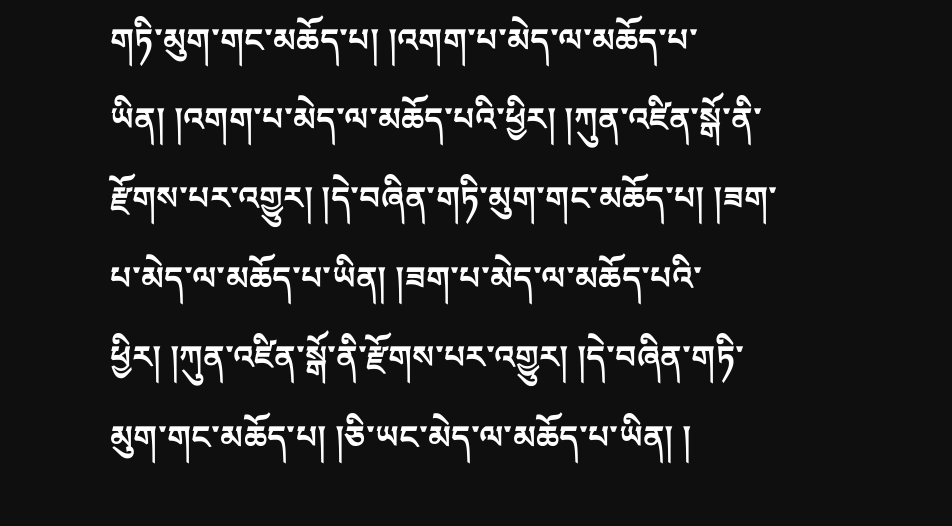གཏི་མུག་གང་མཆོད་པ། །འགག་པ་མེད་ལ་མཆོད་པ་ཡིན། །འགག་པ་མེད་ལ་མཆོད་པའི་ཕྱིར། །ཀུན་འཛིན་སྒོ་ནི་རྫོགས་པར་འགྱུར། །དེ་བཞིན་གཏི་མུག་གང་མཆོད་པ། །ཟག་པ་མེད་ལ་མཆོད་པ་ཡིན། །ཟག་པ་མེད་ལ་མཆོད་པའི་ཕྱིར། །ཀུན་འཛིན་སྒོ་ནི་རྫོགས་པར་འགྱུར། །དེ་བཞིན་གཏི་མུག་གང་མཆོད་པ། །ཅི་ཡང་མེད་ལ་མཆོད་པ་ཡིན། །